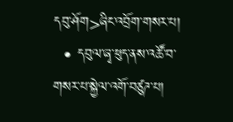དབུ་ཤོག>ཞིང་འབྲོག་གསར་པ།
  • དབུལ་ཞྭ་ཕུད་ནས་འཚོ་བ་གསར་པ་སྐྱེལ་འགོ་བཙུཌ་པ།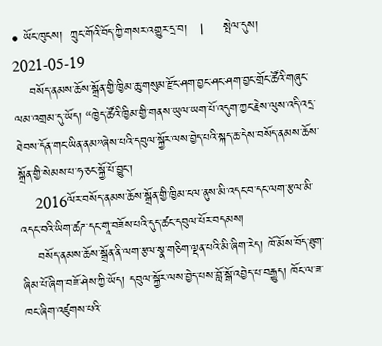• ཡོང་ཁུངས།  ཀྲུང་གོའི་བོད་ཀྱི་གསར་འགྱུར་དྲ་བ།   |     སྤེལ་དུས།  2021-05-19
    བསོད་ནམས་ཆོས་སྒྲོན་གྱི་ཁྱིམ་ཆུ་གསུམ་རྫོང་ཤག་བྱང་ཤང་ཤག་བྱང་གྲོང་ཚོའི་གཞུང་ལམ་འགྲམ་དུ་ཡོད། “ཁྱེད་ཚོའི་ཁྱིམ་གྱི་གནས་ཡུལ་ཡག་པོ་འདུག་ཀྱང་རྗེས་ལུས་འདི་འདྲ་ཐེབས་དོན་གང་ཡིན་ནམ”ཞེས་པའི་དབུལ་སྐྱོར་ལས་བྱེད་པའི་སྐད་ཆ་དེས་བསོད་ནམས་ཆོས་སྒྲོན་གྱི་སེམས་པ་ཧ་ཅང་སྐྱོ་པོ་བྱུང་།
    2016ལོར་བསོད་ནམས་ཆོས་སྒྲོན་གྱི་ཁྱིམ་ངལ་ནུས་མི་འདང་བ་དང་ལག་རྩལ་མི་འདང་བའི་ཡིག་ཚཌ་དང་གཱ་བཟོས་པའི་དུད་ཚང་དབུལ་པོར་བདམས།
    བསོད་ནམས་ཆོས་སྒྲོན་ནི་ལག་རྩལ་སྣ་གཅིག་ལྡན་པའི་མི་ཞིག་རེད། ཁོ་མོས་བོད་ཐུག་ཞིམ་པོ་ཞིག་བཟོ་ཤེས་ཀྱི་ཡོད། དབུལ་སྐྱོར་ལས་བྱེད་པས་བློ་སྒོ་འབྱེད་པ་བརྒྱུད། ཁོང་ལ་ཟ་ཁང་ཞིག་འཛུགས་པའི་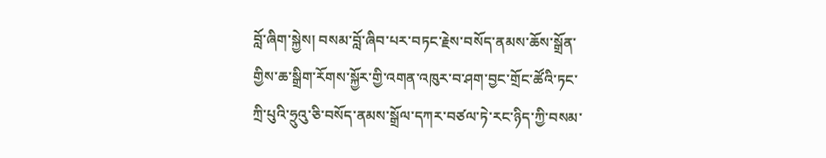བློ་ཞིག་སྐྱེས། བསམ་བློ་ཞིབ་པར་བཏང་རྗེས་བསོད་ནམས་ཆོས་སྒྲོན་གྱིས་ཆ་སྒྲིག་རོགས་སྐྱོར་གྱི་འགན་འཁུར་བ་ཤག་བྱང་གྲོང་ཚོའི་ཏང་ཀྲི་པུའི་ཧྲུའུ་ཅི་བསོད་ནམས་སྒྲོལ་དཀར་བཙལ་ཏེ་རང་ཉིད་ཀྱི་བསམ་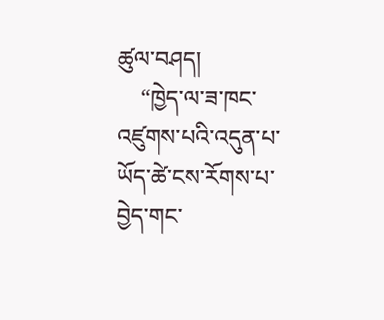ཚུལ་བཤད།
    “ཁྱེད་ལ་ཟ་ཁང་འཛུགས་པའི་འདུན་པ་ཡོད་ཚེ་ངས་རོགས་པ་བྱེད་གང་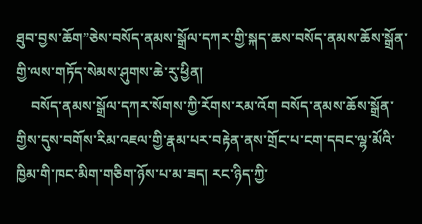ཐུབ་བྱས་ཆོག”ཅེས་བསོད་ནམས་སྒྲོལ་དཀར་གྱི་སྐད་ཆས་བསོད་ནམས་ཆོས་སྒྲོན་གྱི་ལས་གཏོད་སེམས་ཤུགས་ཆེ་རུ་ཕྱིན།
    བསོད་ནམས་སྒྲོལ་དཀར་སོགས་ཀྱི་རོགས་རམ་འོག བསོད་ནམས་ཆོས་སྒྲོན་གྱིས་དུས་བགོས་རིམ་འཇལ་གྱི་རྣམ་པར་བརྟེན་ནས་གྲོང་པ་ངག་དབང་ལྷ་མོའི་ཁྱིམ་གི་ཁང་མིག་གཅིག་ཉོས་པ་མ་ཟད། རང་ཉིད་ཀྱི་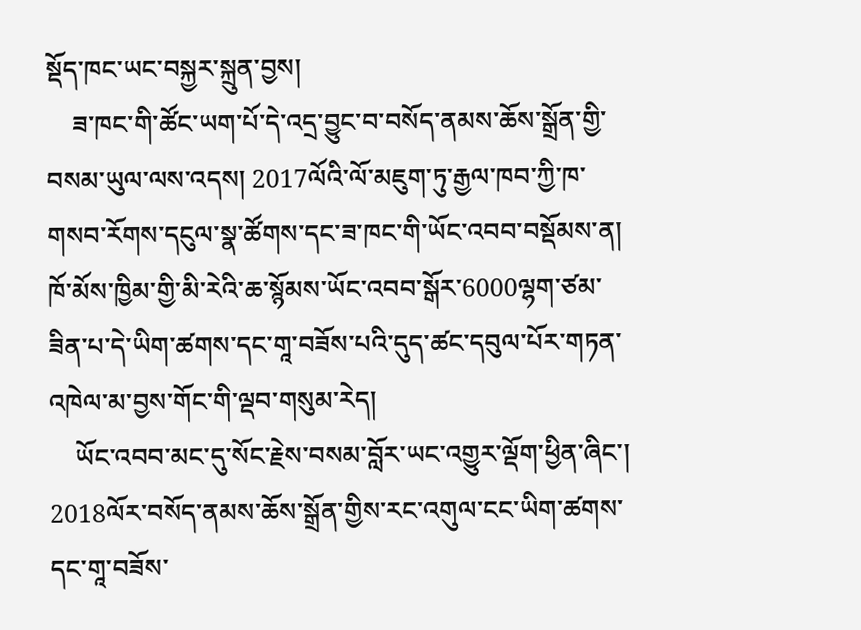སྡོད་ཁང་ཡང་བསྐྱར་སྐྲུན་བྱས།
    ཟ་ཁང་གི་ཚོང་ཡག་པོ་དེ་འདྲ་བྱུང་བ་བསོད་ནམས་ཆོས་སྒྲོན་གྱི་བསམ་ཡུལ་ལས་འདས། 2017ལོའི་ལོ་མཇུག་ཏུ་རྒྱལ་ཁབ་ཀྱི་ཁ་གསབ་རོགས་དངུལ་སྣ་ཚོགས་དང་ཟ་ཁང་གི་ཡོང་འབབ་བསྡོམས་ན། ཁོ་མོས་ཁྱིམ་གྱི་མི་རེའི་ཆ་སྙོམས་ཡོང་འབབ་སྒོར་6000ལྷག་ཙམ་ཟིན་པ་དེ་ཡིག་ཚགས་དང་གཱ་བཟོས་པའི་དུད་ཚང་དབུལ་པོར་གཏན་འཁེལ་མ་བྱས་གོང་གི་ལྡབ་གསུམ་རེད།
    ཡོང་འབབ་མང་དུ་སོང་རྗེས་བསམ་བློར་ཡང་འགྱུར་ལྡོག་ཕྱིན་ཞིང་། 2018ལོར་བསོད་ནམས་ཆོས་སྒྲོན་གྱིས་རང་འགུལ་ངང་ཡིག་ཚགས་དང་གཱ་བཟོས་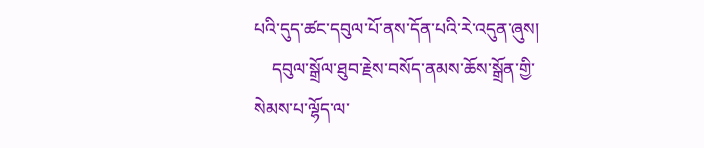པའི་དུད་ཚང་དབུལ་པོ་ནས་དོན་པའི་རེ་འདུན་ཞུས།
    དབུལ་སྒྲོལ་ཐུབ་རྗེས་བསོད་ནམས་ཆོས་སྒྲོན་གྱི་སེམས་པ་ལྷོད་ལ་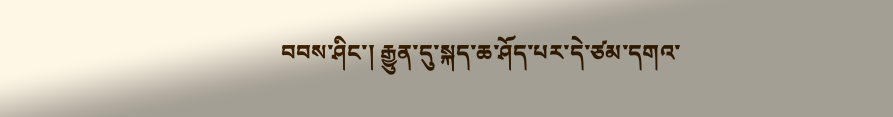བབས་ཤིང་། རྒྱུན་དུ་སྐད་ཆ་ཤོད་པར་དེ་ཙམ་དགའ་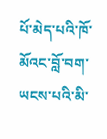པོ་མེད་པའི་ཁོ་མོའང་བློ་བག་ཡངས་པའི་མི་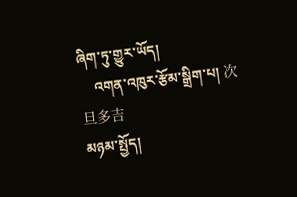ཞིག་ཏུ་གྱུར་ཡོད།
    འགན་འཁུར་རྩོམ་སྒྲིག་པ། 次旦多吉
མཉམ་སྤྱོད།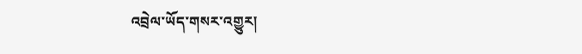འབྲེལ་ཡོད་གསར་འགྱུར།